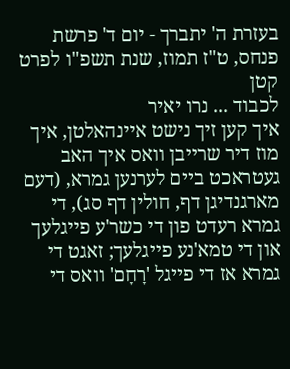בעזרת ה' יתברך - יום ד' פרשת פנחס, ט"ז תמוז, שנת תשפ"ו לפרט קטן
לכבוד ... נרו יאיר
איך קען זיך נישט איינהאלטן, איך מוז דיר שרייבן וואס איך האב געטראכט ביים לערנען גמרא, (דעם מארגנדיגן דף, חולין דף סג), די גמרא רעדט פון די כשר'ע פייגלעך און די טמא'נע פייגלעך; זאגט די גמרא אז די פייגל 'רָחָם' וואס די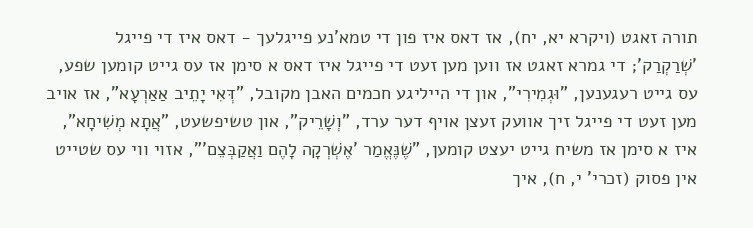תורה זאגט (ויקרא יא, יח), אז דאס איז פון די טמא'נע פייגלעך - דאס איז די פייגל 'שְׁרַקְרַק'; די גמרא זאגט אז ווען מען זעט די פייגל איז דאס א סימן אז עס גייט קומען שפע, עס גייט רעגענען, "וּגְמִירִי", און די הייליגע חכמים האבן מקובל, "דְּאִי יָתֵיב אַאַרְעָא", אז אויב מען זעט די פייגל זיך אוועק זעצן אויף דער ערד, "וְשָׁרֵיק", און טשיפשעט, "אֲתָא מְשִׁיחָא", איז א סימן אז משיח גייט יעצט קומען, "שֶׁנֶּאֱמַר 'אֶשְׁרְקָה לָהֶם וַאֲקַבְּצֵם'", אזוי ווי עס שטייט אין פסוק (זכרי' י, ח), איך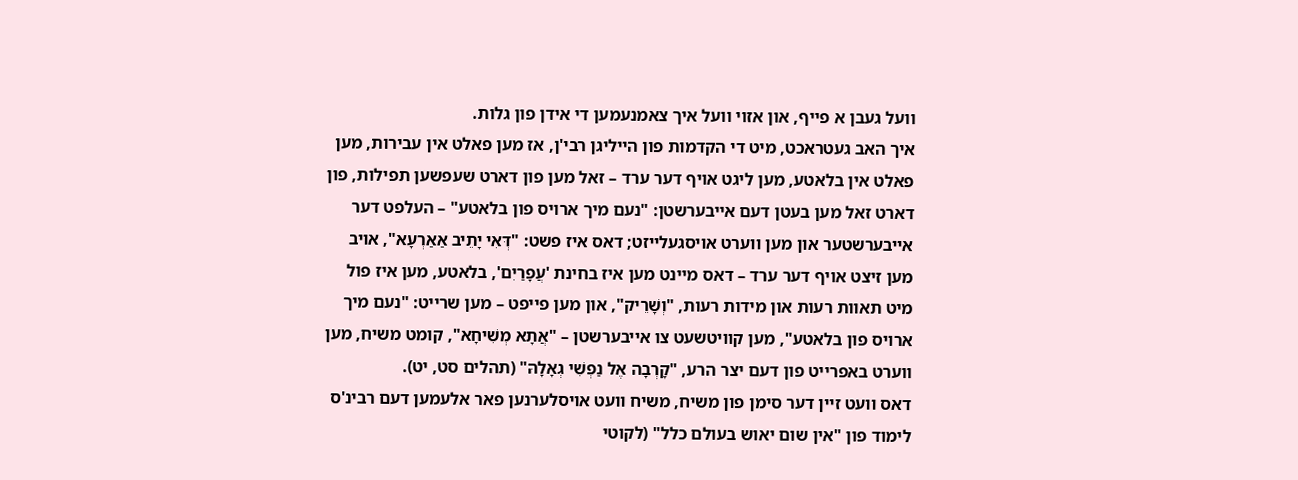וועל געבן א פייף, און אזוי וועל איך צאמנעמען די אידן פון גלות.
איך האב געטראכט, מיט די הקדמות פון הייליגן רבי'ן, אז מען פאלט אין עבירות, מען פאלט אין בלאטע, מען ליגט אויף דער ערד – זאל מען פון דארט שעפשען תפילות, פון דארט זאל מען בעטן דעם אייבערשטן: "נעם מיך ארויס פון בלאטע" – העלפט דער אייבערשטער און מען ווערט אויסגעלייזט; דאס איז פשט: "דְּאִי יָתֵיב אַאַרְעָא", אויב מען זיצט אויף דער ערד – דאס מיינט מען איז בחינת 'עֲפָרַיִם', בלאטע, מען איז פול מיט תאוות רעות און מידות רעות, "וְשָׁרֵיק", און מען פייפט – מען שרייט: "נעם מיך ארויס פון בלאטע", מען קוויטשעט צו אייבערשטן – "אֲתָא מְשִׁיחָא", קומט משיח, מען ווערט באפרייט פון דעם יצר הרע, "קָרְבָה אֶל נַפְשִׁי גְאָלָהּ" (תהלים סט, יט).
דאס וועט זיין דער סימן פון משיח, משיח וועט אויסלערנען פאר אלעמען דעם רבינ'ס לימוד פון "אין שום יאוש בעולם כלל" (לקוטי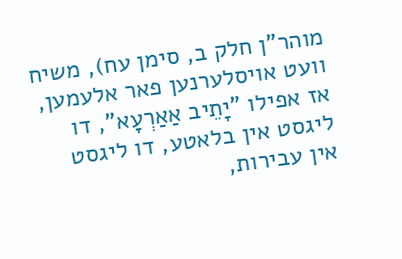מוהר"ן חלק ב, סימן עח), משיח וועט אויסלערנען פאר אלעמען, אז אפילו "יָתֵיב אַאַרְעָא", דו ליגסט אין בלאטע, דו ליגסט אין עבירות,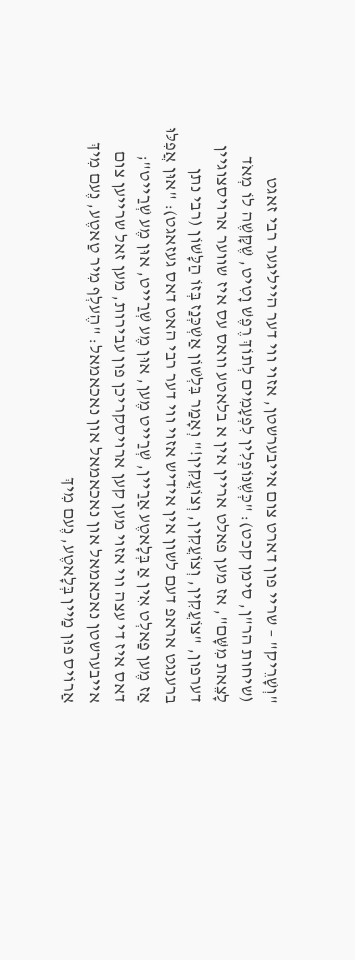"וְשָׁרֵיק" – שריי פון דארט צום אייבערשטן, אזוי ווי דער הייליגער רבי זאגט (שיחות הר"ן, סימן קכט): "כְּשֶׁנּוֹפְלִין לִפְעָמִים לְתוֹךְ רֶפֶשׁ וָטִיט, שֶׁקָּשֶׁה לוֹ מְאֹד לָצֵאת מִשָּׁם", אז מען פאלט אריין אין א בלאטע וואס עס איז שווער ארויסצוגיין דערפון, "צוֹעֲקִין, וְצוֹעֲקִין, וְצוֹעֲקִין!" וְאָמַר בִּלְשׁוֹן אַשְׁכְּנַז בְּזוֹ הַלָּשׁוֹן (רבי נתן ברענגט אראפ דעם לשון אין אידיש אזוי ווי דער רבי האט דאס געזאגט): "אוּן אֲפִלּוּ אַז מֶען פַאלְט אִין אַ בְּלָאטֶע אַרַיין, שְׁרַייט מֶען, אוּן מֶע שְׁרַייט, אוּן מֶע שְׁרַייט"; דאס איז די עצה ווי אזוי מען קען ארויסקריכן פון עבירות, מען זאל שרייען צום אייבערשטן נאכאמאל און נאכאמאל און נאכאמאל: "הֶעלְף מִיר טַאטֶע, נֶעם מִיךְ אַרוֹיס פוּן מַיין בְּלָאטֶע, נֶעם מִיךְ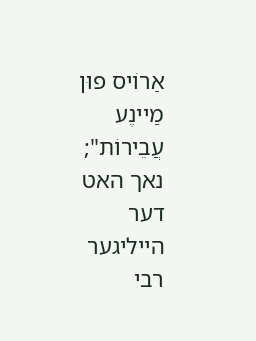אַרוֹיס פוּן מַיינֶע עֲבֵירוֹת"; נאך האט דער הייליגער רבי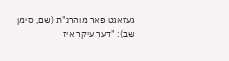געזאגט פאר מוהרנ"ת (שם, סימן שב): "דער עיקר איז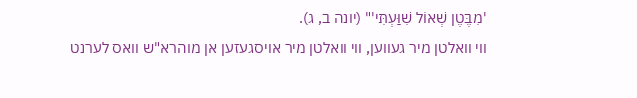'מִבֶּטֶן שְׁאוֹל שִׁוַּעְתִּי'" (יונה ב, ג).
ווי וואלטן מיר געווען, ווי וואלטן מיר אויסגעזען אן מוהרא"ש וואס לערנט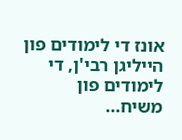אונז די לימודים פון הייליגן רבי'ן, די לימודים פון משיח...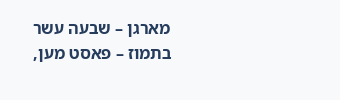מארגן – שבעה עשר בתמוז – פאסט מען,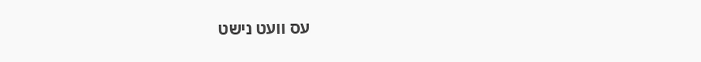עס וועט נישט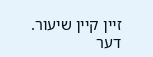זיין קיין שיעור.
דער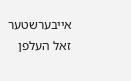אייבערשטער זאל העלפן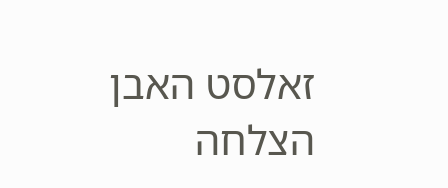זאלסט האבן הצלחה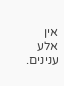אין אלע ענינים.